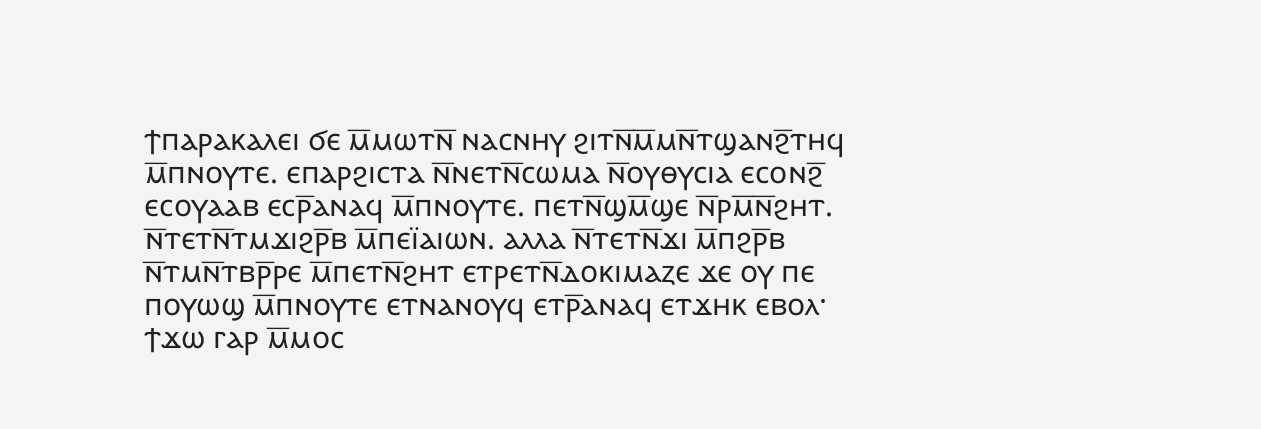ϯⲡⲁⲣⲁⲕⲁⲗⲉⲓ ϭⲉ ⲙ̅ⲙⲱⲧⲛ̅ ⲛⲁⲥⲛⲏⲩ ϩⲓⲧⲛ̅ⲙ̅ⲙⲛ̅ⲧϣⲁⲛϩ̅ⲧⲏϥ ⲙ̅ⲡⲛⲟⲩⲧⲉ. ⲉⲡⲁⲣϩⲓⲥⲧⲁ ⲛ̅ⲛⲉⲧⲛ̅ⲥⲱⲙⲁ ⲛ̅ⲟⲩⲑⲩⲥⲓⲁ ⲉⲥⲟⲛϩ̅ ⲉⲥⲟⲩⲁⲁⲃ ⲉⲥⲣ̅ⲁⲛⲁϥ ⲙ̅ⲡⲛⲟⲩⲧⲉ. ⲡⲉⲧⲛ̅ϣⲙ̅ϣⲉ ⲛ̅ⲣⲙ̅ⲛ̅ϩⲏⲧ. ⲛ̅ⲧⲉⲧⲛ̅ⲧⲙϫⲓϩⲣ̅ⲃ ⲙ̅ⲡⲉⲓ̈ⲁⲓⲱⲛ. ⲁⲗⲗⲁ ⲛ̅ⲧⲉⲧⲛ̅ϫⲓ ⲙ̅ⲡϩⲣ̅ⲃ ⲛ̅ⲧⲙⲛ̅ⲧⲃⲣ̅ⲣⲉ ⲙ̅ⲡⲉⲧⲛ̅ϩⲏⲧ ⲉⲧⲣⲉⲧⲛ̅ⲇⲟⲕⲓⲙⲁⲍⲉ ϫⲉ ⲟⲩ ⲡⲉ ⲡⲟⲩⲱϣ ⲙ̅ⲡⲛⲟⲩⲧⲉ ⲉⲧⲛⲁⲛⲟⲩϥ ⲉⲧⲣ̅ⲁⲛⲁϥ ⲉⲧϫⲏⲕ ⲉⲃⲟⲗ· ϯϫⲱ ⲅⲁⲣ ⲙ̅ⲙⲟⲥ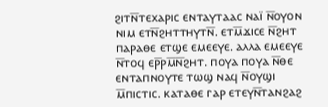ϩⲓⲧⲛ̅ⲧⲉⲭⲁⲣⲓⲥ ⲉⲛⲧⲁⲩⲧⲁⲁⲥ ⲛⲁⲓ̈ ⲛ̅ⲟⲩⲟⲛ ⲛⲓⲙ ⲉⲧⲛ̅ϩⲏⲧⲧⲏⲩⲧⲛ̅. ⲉⲧⲙ̅ϫⲓⲥⲉ ⲛ̅ϩⲏⲧ ⲡⲁⲣⲁⲑⲉ ⲉⲧϣⲉ ⲉⲙⲉⲉⲩⲉ. ⲁⲗⲗⲁ ⲉⲙⲉⲉⲩⲉ ⲛ̅ⲧⲟϥ ⲉⲣ̅ⲣⲙ̅ⲛ̅ϩⲏⲧ. ⲡⲟⲩⲁ ⲡⲟⲩⲁ ⲛ̅ⲑⲉ ⲉⲛⲧⲁⲡⲛⲟⲩⲧⲉ ⲧⲱϣ ⲛⲁϥ ⲛ̅ⲟⲩϣⲓ ⲙ̅ⲡⲓⲥⲧⲓⲥ. ⲕⲁⲧⲁⲑⲉ ⲅⲁⲣ ⲉⲧⲉⲩⲛ̅ⲧⲁⲛϩⲁϩ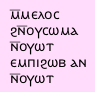ⲙ̅ⲙⲉⲗⲟⲥ ϩⲛ̅ⲟⲩⲥⲱⲙⲁ ⲛ̅ⲟⲩⲱⲧ ⲉⲙⲡⲓϩⲱⲃ ⲁⲛ ⲛ̅ⲟⲩⲱⲧ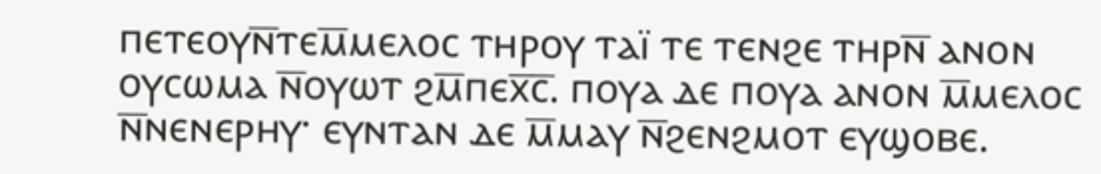ⲡⲉⲧⲉⲟⲩⲛ̅ⲧⲉⲙ̅ⲙⲉⲗⲟⲥ ⲧⲏⲣⲟⲩ ⲧⲁⲓ̈ ⲧⲉ ⲧⲉⲛϩⲉ ⲧⲏⲣⲛ̅ ⲁⲛⲟⲛ ⲟⲩⲥⲱⲙⲁ ⲛ̅ⲟⲩⲱⲧ ϩⲙ̅ⲡⲉⲭ̅ⲥ̅. ⲡⲟⲩⲁ ⲇⲉ ⲡⲟⲩⲁ ⲁⲛⲟⲛ ⲙ̅ⲙⲉⲗⲟⲥ ⲛ̅ⲛⲉⲛⲉⲣⲏⲩ· ⲉⲩⲛⲧⲁⲛ ⲇⲉ ⲙ̅ⲙⲁⲩ ⲛ̅ϩⲉⲛϩⲙⲟⲧ ⲉⲩϣⲟⲃⲉ.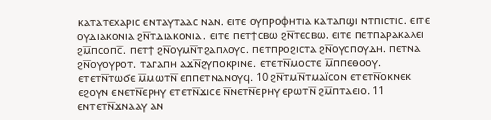ⲕⲁⲧⲁⲧⲉⲭⲁⲣⲓⲥ ⲉⲛⲧⲁⲩⲧⲁⲁⲥ ⲛⲁⲛ. ⲉⲓⲧⲉ ⲟⲩⲡⲣⲟⲫⲏⲧⲓⲁ ⲕⲁⲧⲁⲡϣⲓ ⲛⲧⲡⲓⲥⲧⲓⲥ. ⲉⲓⲧⲉ ⲟⲩⲇⲓⲁⲕⲟⲛⲓⲁ ϩⲛ̅ⲧⲇⲓⲁⲕⲟⲛⲓⲁ. ⲉⲓⲧⲉ ⲡⲉⲧϯⲥⲃⲱ ϩⲛ̅ⲧⲉⲥⲃⲱ. ⲉⲓⲧⲉ ⲡⲉⲧⲡⲁⲣⲁⲕⲁⲗⲉⲓ ϩⲙ̅ⲡⲥⲟⲡⲥ̅. ⲡⲉⲧϯ ϩⲛ̅ⲟⲩⲙⲛ̅ⲧϩⲁⲡⲗⲟⲩⲥ. ⲡⲉⲧⲡⲣⲟϩⲓⲥⲧⲁ ϩⲛ̅ⲟⲩⲥⲡⲟⲩⲇⲏ. ⲡⲉⲧⲛⲁ ϩⲛ̅ⲟⲩⲟⲩⲣⲟⲧ. ⲧⲁⲅⲁⲡⲏ ⲁϫⲛ̅ϩⲩⲡⲟⲕⲣⲓⲛⲉ. ⲉⲧⲉⲧⲛ̅ⲙⲟⲥⲧⲉ ⲙ̅ⲡⲡⲉⲑⲟⲟⲩ. ⲉⲧⲉⲧⲛ̅ⲧⲱϭⲉ ⲙ̅ⲙⲱⲧⲛ̅ ⲉⲡⲡⲉⲧⲛⲁⲛⲟⲩϥ. 10 ϩⲛ̅ⲧⲙⲛ̅ⲧⲙⲁⲓ̈ⲥⲟⲛ ⲉⲧⲉⲧⲛ̅ⲟⲕⲛⲉⲕ ⲉϩⲟⲩⲛ ⲉⲛⲉⲧⲛ̅ⲉⲣⲏⲩ ⲉⲧⲉⲧⲛ̅ϫⲓⲥⲉ ⲛ̅ⲛⲉⲧⲛ̅ⲉⲣⲏⲩ ⲉⲣⲱⲧⲛ̅ ϩⲙ̅ⲡⲧⲁⲉⲓⲟ. 11 ⲉⲛⲧⲉⲧⲛ̅ϫⲛⲁⲁⲩ ⲁⲛ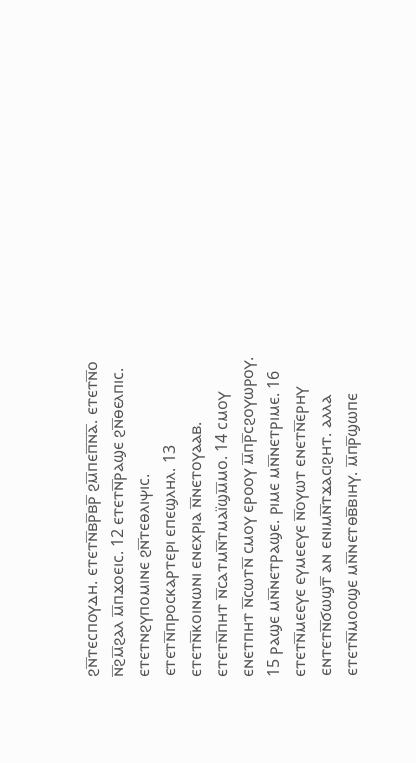ϩⲛ̅ⲧⲉⲥⲡⲟⲩⲇⲏ. ⲉⲧⲉⲧⲛ̅ⲃⲣ̅ⲃⲣ̅ ϩⲙ̅ⲡⲉⲡ̅ⲛ̅ⲁ̅. ⲉⲧⲉⲧⲛ̅ⲟ ⲛ̅ϩⲙ̅ϩⲁⲗ ⲙ̅ⲡϫⲟⲉⲓⲥ. 12 ⲉⲧⲉⲧⲛ̅ⲣⲁϣⲉ ϩⲛ̅ⲑⲉⲗⲡⲓⲥ. ⲉⲧⲉⲧⲛϩⲩⲡⲟⲙⲓⲛⲉ ϩⲛ̅ⲧⲉⲑⲗⲓⲯⲓⲥ. ⲉⲧⲉⲧⲛ̅ⲡⲣⲟⲥⲕⲁⲣⲧⲉⲣⲓ ⲉⲡⲉϣⲗⲏⲗ. 13 ⲉⲧⲉⲧⲛ̅ⲕⲟⲓⲛⲱⲛⲓ ⲉⲛⲉⲭⲣⲓⲁ ⲛ̅ⲛⲉⲧⲟⲩⲁⲁⲃ. ⲉⲧⲉⲧⲛ̅ⲡⲏⲧ ⲛ̅ⲥⲁⲧⲙⲛ̅ⲧⲙⲁⲓ̈ϣⲙ̅ⲙⲟ. 14 ⲥⲙⲟⲩ ⲉⲛⲉⲧⲡⲏⲧ ⲛ̅ⲥⲱⲧⲛ̅ ⲥⲙⲟⲩ ⲉⲣⲟⲟⲩ ⲙ̅ⲡⲣ̅ⲥϩⲟⲩⲱⲣⲟⲩ. 15 ⲣⲁϣⲉ ⲙⲛ̅ⲛⲉⲧⲣⲁϣⲉ. ⲣⲓⲙⲉ ⲙⲛ̅ⲛⲉⲧⲣⲓⲙⲉ. 16 ⲉⲧⲉⲧⲛ̅ⲙⲉⲉⲩⲉ ⲉⲩⲙⲉⲉⲩⲉ ⲛ̅ⲟⲩⲱⲧ ⲉⲛⲉⲧⲛ̅ⲉⲣⲏⲩ ⲉⲛⲧⲉⲧⲛ̅ϭⲱϣⲧ̅ ⲁⲛ ⲉⲛⲓⲙⲛ̅ⲧϫⲁⲥⲓϩⲏⲧ. ⲁⲗⲗⲁ ⲉⲧⲉⲧⲛ̅ⲙⲟⲟϣⲉ ⲙⲛ̅ⲛⲉⲧⲑⲃ̅ⲃⲓⲏⲩ. ⲙ̅ⲡⲣ̅ϣⲱⲡⲉ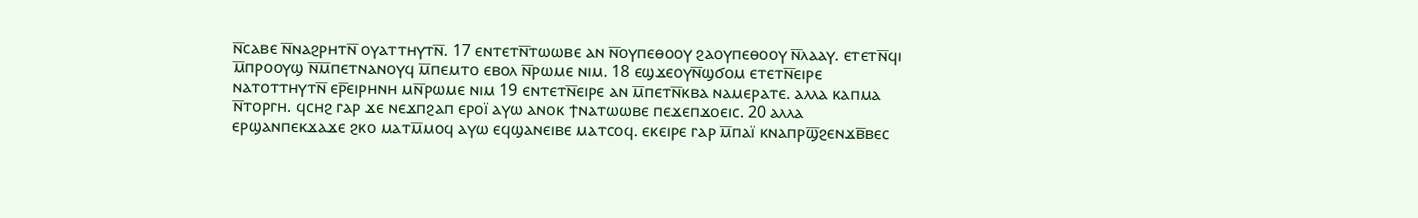ⲛ̅ⲥⲁⲃⲉ ⲛ̅ⲛⲁϩⲣⲏⲧⲛ̅ ⲟⲩⲁⲧⲧⲏⲩⲧⲛ̅. 17 ⲉⲛⲧⲉⲧⲛ̅ⲧⲱⲱⲃⲉ ⲁⲛ ⲛ̅ⲟⲩⲡⲉⲑⲟⲟⲩ ϩⲁⲟⲩⲡⲉⲑⲟⲟⲩ ⲛ̅ⲗⲁⲁⲩ. ⲉⲧⲉⲧⲛ̅ϥⲓ ⲙ̅ⲡⲣⲟⲟⲩϣ ⲛ̅ⲙ̅ⲡⲉⲧⲛⲁⲛⲟⲩϥ ⲙ̅ⲡⲉⲙⲧⲟ ⲉⲃⲟⲗ ⲛ̅ⲣⲱⲙⲉ ⲛⲓⲙ. 18 ⲉϣϫⲉⲟⲩⲛ̅ϣϭⲟⲙ ⲉⲧⲉⲧⲛ̅ⲉⲓⲣⲉ ⲛⲁⲧⲟⲧⲧⲏⲩⲧⲛ̅ ⲉⲣ̅ⲉⲓⲣⲏⲛⲏ ⲙⲛ̅ⲣⲱⲙⲉ ⲛⲓⲙ 19 ⲉⲛⲧⲉⲧⲛ̅ⲉⲓⲣⲉ ⲁⲛ ⲙ̅ⲡⲉⲧⲛ̅ⲕⲃⲁ ⲛⲁⲙⲉⲣⲁⲧⲉ. ⲁⲗⲗⲁ ⲕⲁⲡⲙⲁ ⲛ̅ⲧⲟⲣⲅⲏ. ϥⲥⲏϩ ⲅⲁⲣ ϫⲉ ⲛⲉϫⲡϩⲁⲡ ⲉⲣⲟⲓ̈ ⲁⲩⲱ ⲁⲛⲟⲕ ϯⲛⲁⲧⲱⲱⲃⲉ ⲡⲉϫⲉⲡϫⲟⲉⲓⲥ. 20 ⲁⲗⲗⲁ ⲉⲣϣⲁⲛⲡⲉⲕϫⲁϫⲉ ϩⲕⲟ ⲙⲁⲧⲙ̅ⲙⲟϥ ⲁⲩⲱ ⲉϥϣⲁⲛⲉⲓⲃⲉ ⲙⲁⲧⲥⲟϥ. ⲉⲕⲉⲓⲣⲉ ⲅⲁⲣ ⲙ̅ⲡⲁⲓ̈ ⲕⲛⲁⲡⲣϣ̅ϩⲉⲛϫⲃ̅ⲃⲉⲥ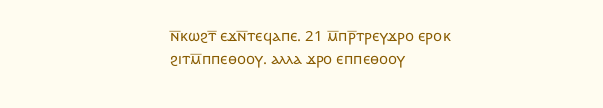ⲛ̅ⲕⲱϩⲧ̅ ⲉϫⲛ̅ⲧⲉϥⲁⲡⲉ. 21 ⲙ̅ⲡⲣ̅ⲧⲣⲉⲩϫⲣⲟ ⲉⲣⲟⲕ ϩⲓⲧⲙ̅ⲡⲡⲉⲑⲟⲟⲩ. ⲁⲗⲗⲁ ϫⲣⲟ ⲉⲡⲡⲉⲑⲟⲟⲩ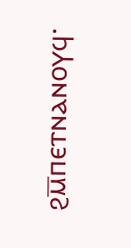ϩⲙ̅ⲡⲉⲧⲛⲁⲛⲟⲩϥ·